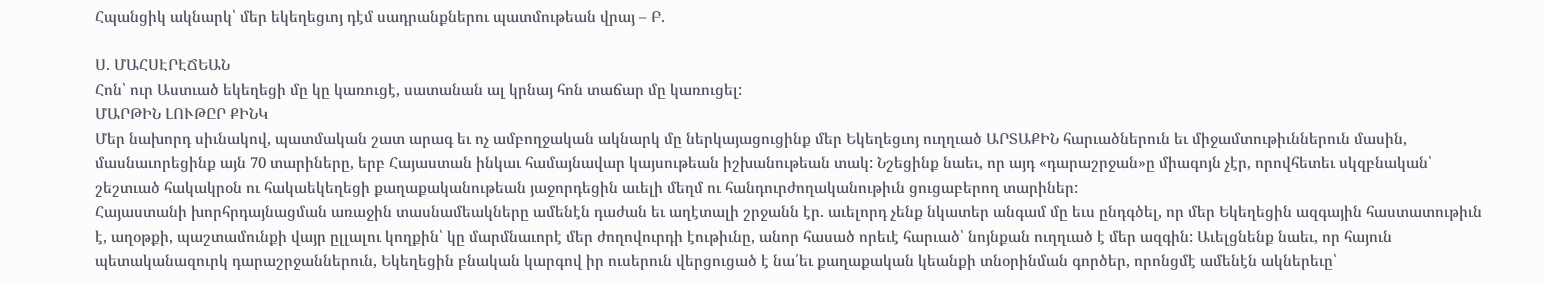Հպանցիկ ակնարկ՝ մեր եկեղեցւոյ դէմ սադրանքներու պատմութեան վրայ – Բ.

Ս. ՄԱՀՍԷՐԷՃԵԱՆ
Հոն՝ ուր Աստւած եկեղեցի մը կը կառուցէ, սատանան ալ կրնայ հոն տաճար մը կառուցել:
ՄԱՐԹԻՆ ԼՈՒԹԸՐ ՔԻՆԿ
Մեր նախորդ սիւնակով, պատմական շատ արագ եւ ոչ ամբողջական ակնարկ մը ներկայացուցինք մեր Եկեղեցւոյ ուղղւած ԱՐՏԱՔԻՆ հարւածներուն եւ միջամտութիւններուն մասին, մասնաւորեցինք այն 70 տարիները, երբ Հայաստան ինկաւ համայնավար կայսութեան իշխանութեան տակ: Նշեցինք նաեւ, որ այդ «դարաշրջան»ը միագոյն չէր, որովհետեւ սկզբնական՝ շեշտւած հակակրօն ու հակաեկեղեցի քաղաքականութեան յաջորդեցին աւելի մեղմ ու հանդուրժողականութիւն ցուցաբերող տարիներ:
Հայաստանի խորհրդայնացման առաջին տասնամեակները ամենէն դաժան եւ աղէտալի շրջանն էր. աւելորդ չենք նկատեր անգամ մը եւս ընդգծել, որ մեր Եկեղեցին ազգային հաստատութիւն է, աղօթքի, պաշտամունքի վայր ըլլալու կողքին՝ կը մարմնաւորէ մեր ժողովուրդի էութիւնը, անոր հասած որեւէ հարւած՝ նոյնքան ուղղւած է մեր ազգին: Աւելցնենք նաեւ, որ հայուն պետականազուրկ դարաշրջաններուն, Եկեղեցին բնական կարգով իր ուսերուն վերցուցած է նա՛եւ քաղաքական կեանքի տնօրինման գործեր, որոնցմէ ամենէն ակներեւը՝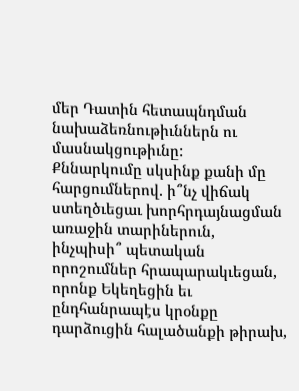մեր Դատին հետապնդման նախաձեռնութիւններն ու մասնակցութիւնը:
Քննարկումը սկսինք քանի մը հարցումներով. ի՞նչ վիճակ ստեղծւեցաւ խորհրդայնացման առաջին տարիներուն, ինչպիսի՞ պետական որոշումներ հրապարակւեցան, որոնք Եկեղեցին եւ ընդհանրապէս կրօնքը դարձուցին հալածանքի թիրախ,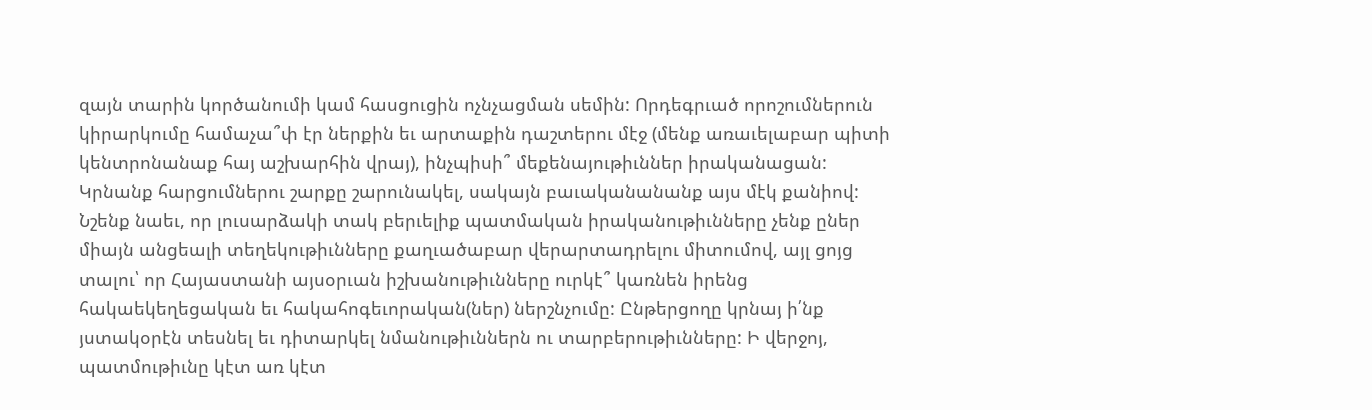զայն տարին կործանումի կամ հասցուցին ոչնչացման սեմին: Որդեգրւած որոշումներուն կիրարկումը համաչա՞փ էր ներքին եւ արտաքին դաշտերու մէջ (մենք առաւելաբար պիտի կենտրոնանաք հայ աշխարհին վրայ), ինչպիսի՞ մեքենայութիւններ իրականացան: Կրնանք հարցումներու շարքը շարունակել, սակայն բաւականանանք այս մէկ քանիով: Նշենք նաեւ, որ լուսարձակի տակ բերւելիք պատմական իրականութիւնները չենք ըներ միայն անցեալի տեղեկութիւնները քաղւածաբար վերարտադրելու միտումով, այլ ցոյց տալու՝ որ Հայաստանի այսօրւան իշխանութիւնները ուրկէ՞ կառնեն իրենց հակաեկեղեցական եւ հակահոգեւորական(ներ) ներշնչումը: Ընթերցողը կրնայ ի՛նք յստակօրէն տեսնել եւ դիտարկել նմանութիւններն ու տարբերութիւնները: Ի վերջոյ, պատմութիւնը կէտ առ կէտ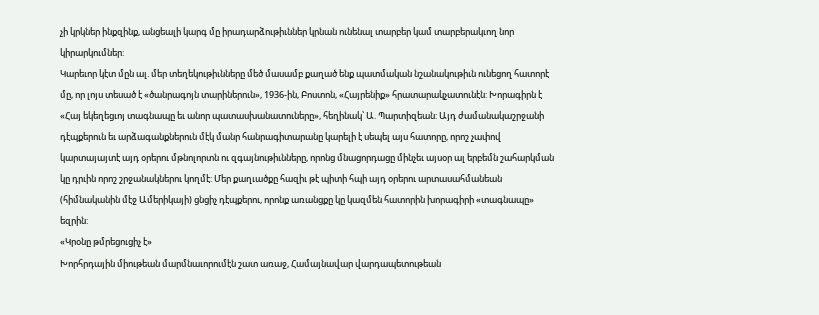չի կրկներ ինքզինք, անցեալի կարգ մը իրադարձութիւններ կրնան ունենալ տարբեր կամ տարբերակւող նոր կիրարկումներ:
Կարեւոր կէտ մըն ալ. մեր տեղեկութիւնները մեծ մասամբ քաղած ենք պատմական նշանակութիւն ունեցող հատորէ մը, որ լոյս տեսած է «ծանրագոյն տարիներուն», 1936-ին, Բոստոն, «Հայրենիք» հրատարակչատունէն: Խորագիրն է «Հայ եկեղեցւոյ տագնապը եւ անոր պատասխանատուները», հեղինակ՝ Ա. Պարտիզեան: Այդ ժամանակաշրջանի դէպքերուն եւ արձագանքներուն մէկ մանր հանրագիտարանը կարելի է սեպել այս հատորը, որոշ չափով կարտայայտէ այդ օրերու մթնոլորտն ու զգայնութիւնները, որոնց մնացորդացը մինչեւ այսօր ալ երբեմն շահարկման կը դրւին որոշ շրջանակներու կողմէ: Մեր քաղւածքը հազիւ թէ պիտի հպի այդ օրերու արտասահմանեան (հիմնականին մէջ Ամերիկայի) ցնցիչ դէպքերու, որոնք առանցքը կը կազմեն հատորին խորագիրի «տագնապը» եզրին:
«Կրօնը թմրեցուցիչ է»
Խորհրդային միութեան մարմնաւորումէն շատ առաջ, Համայնավար վարդապետութեան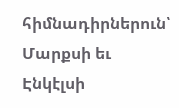հիմնադիրներուն՝ Մարքսի եւ Էնկէլսի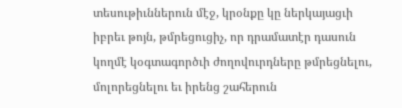տեսութիւններուն մէջ, կրօնքը կը ներկայացւի իբրեւ թոյն, թմրեցուցիչ, որ դրամատէր դասուն կողմէ կօգտագործւի ժողովուրդները թմրեցնելու, մոլորեցնելու եւ իրենց շահերուն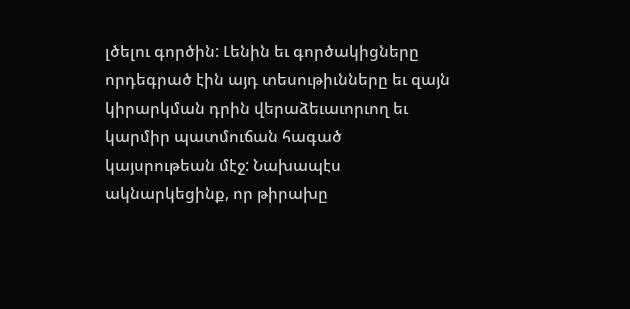լծելու գործին: Լենին եւ գործակիցները որդեգրած էին այդ տեսութիւնները եւ զայն կիրարկման դրին վերաձեւաւորւող եւ կարմիր պատմուճան հագած կայսրութեան մէջ: Նախապէս ակնարկեցինք, որ թիրախը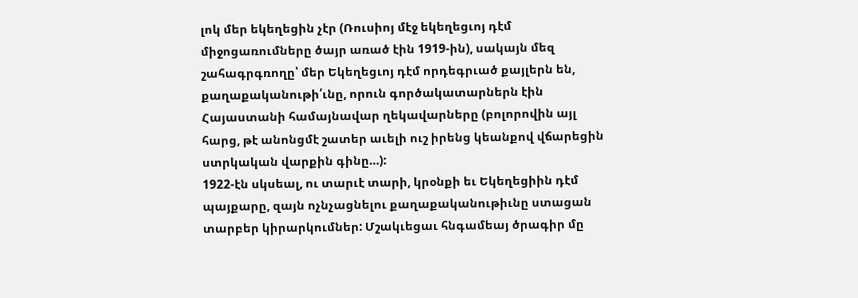լոկ մեր եկեղեցին չէր (Ռուսիոյ մէջ եկեղեցւոյ դէմ միջոցառումները ծայր առած էին 1919-ին), սակայն մեզ շահագրգռողը՝ մեր Եկեղեցւոյ դէմ որդեգրւած քայլերն են, քաղաքականութի՛ւնը, որուն գործակատարներն էին Հայաստանի համայնավար ղեկավարները (բոլորովին այլ հարց, թէ անոնցմէ շատեր աւելի ուշ իրենց կեանքով վճարեցին ստրկական վարքին գինը…):
1922-էն սկսեալ, ու տարւէ տարի, կրօնքի եւ Եկեղեցիին դէմ պայքարը, զայն ոչնչացնելու քաղաքականութիւնը ստացան տարբեր կիրարկումներ: Մշակւեցաւ հնգամեայ ծրագիր մը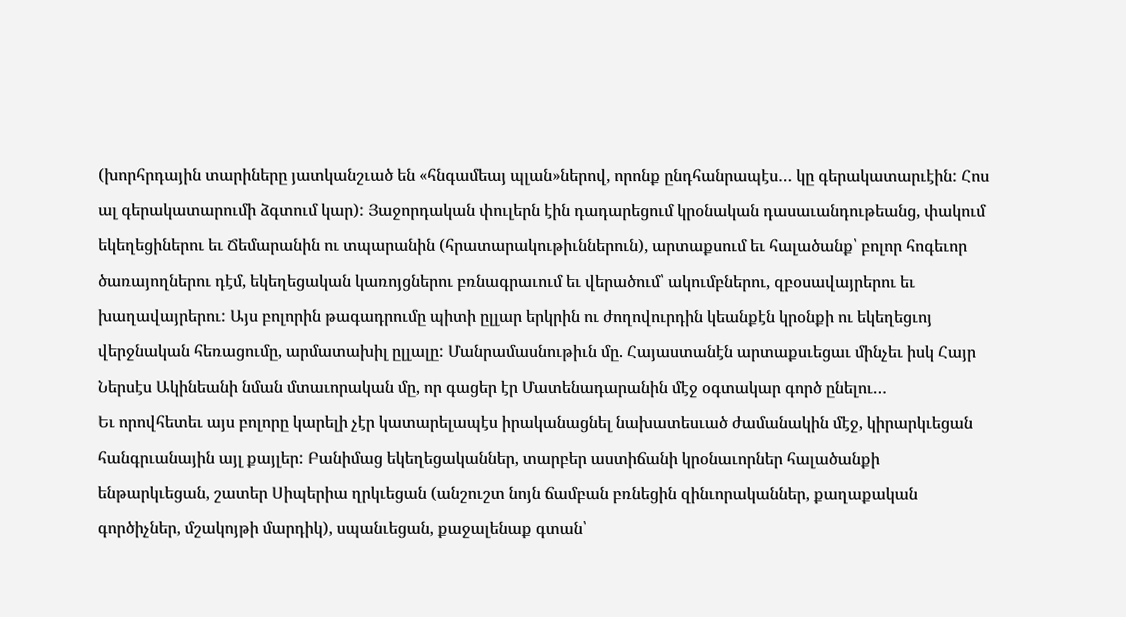(խորհրդային տարիները յատկանշւած են «հնգամեայ պլան»ներով, որոնք ընդհանրապէս… կը գերակատարւէին: Հոս ալ գերակատարումի ձգտում կար): Յաջորդական փուլերն էին դադարեցում կրօնական դասաւանդութեանց, փակում եկեղեցիներու եւ Ճեմարանին ու տպարանին (հրատարակութիւններուն), արտաքսում եւ հալածանք՝ բոլոր հոգեւոր ծառայողներու դէմ, եկեղեցական կառոյցներու բռնագրաւում եւ վերածում՝ ակումբներու, զբօսավայրերու եւ խաղավայրերու: Այս բոլորին թագադրումը պիտի ըլլար երկրին ու ժողովուրդին կեանքէն կրօնքի ու եկեղեցւոյ վերջնական հեռացումը, արմատախիլ ըլլալը: Մանրամասնութիւն մը. Հայաստանէն արտաքսւեցաւ մինչեւ իսկ Հայր Ներսէս Ակինեանի նման մտաւորական մը, որ գացեր էր Մատենադարանին մէջ օգտակար գործ ընելու…
Եւ որովհետեւ այս բոլորը կարելի չէր կատարելապէս իրականացնել նախատեսւած ժամանակին մէջ, կիրարկւեցան հանգրւանային այլ քայլեր: Բանիմաց եկեղեցականներ, տարբեր աստիճանի կրօնաւորներ հալածանքի ենթարկւեցան, շատեր Սիպերիա ղրկւեցան (անշուշտ նոյն ճամբան բռնեցին զինւորականներ, քաղաքական գործիչներ, մշակոյթի մարդիկ), սպանւեցան, քաջալենաք գտան՝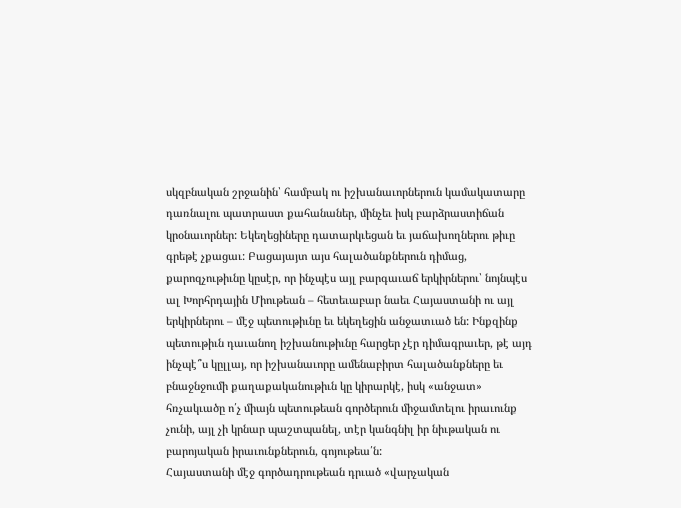սկզբնական շրջանին՝ համբակ ու իշխանաւորներուն կամակատարը դառնալու պատրաստ քահանաներ, մինչեւ իսկ բարձրաստիճան կրօնաւորներ: Եկեղեցիները դատարկւեցան եւ յաճախողներու թիւը գրեթէ չքացաւ: Բացայայտ այս հալածանքներուն դիմաց, քարոզչութիւնը կըսէր, որ ինչպէս այլ բարգաւաճ երկիրներու՝ նոյնպէս ալ Խորհրդային Միութեան – հետեւաբար նաեւ Հայաստանի ու այլ երկիրներու – մէջ պետութիւնը եւ եկեղեցին անջատւած են: Ինքզինք պետութիւն դաւանող իշխանութիւնը հարցեր չէր դիմագրաւեր, թէ այդ ինչպէ՞ս կըլլայ, որ իշխանաւորը ամենաբիրտ հալածանքները եւ բնաջնջումի քաղաքականութիւն կը կիրարկէ, իսկ «անջատ» հռչակւածը ո՛չ միայն պետութեան գործերուն միջամտելու իրաւունք չունի, այլ չի կրնար պաշտպանել, տէր կանգնիլ իր նիւթական ու բարոյական իրաւունքներուն, գոյութեա՛ն:
Հայաստանի մէջ գործադրութեան դրւած «վարչական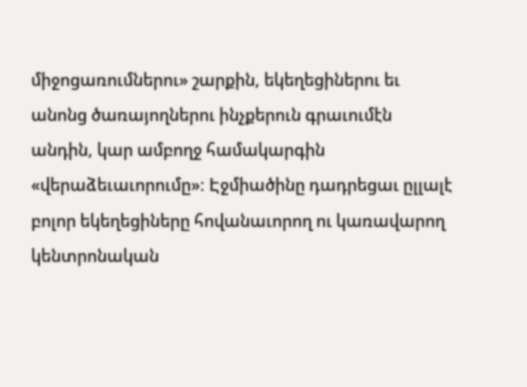միջոցառումներու» շարքին, եկեղեցիներու եւ անոնց ծառայողներու ինչքերուն գրաւումէն անդին, կար ամբողջ համակարգին «վերաձեւաւորումը»: Էջմիածինը դադրեցաւ ըլլալէ բոլոր եկեղեցիները հովանաւորող ու կառավարող կենտրոնական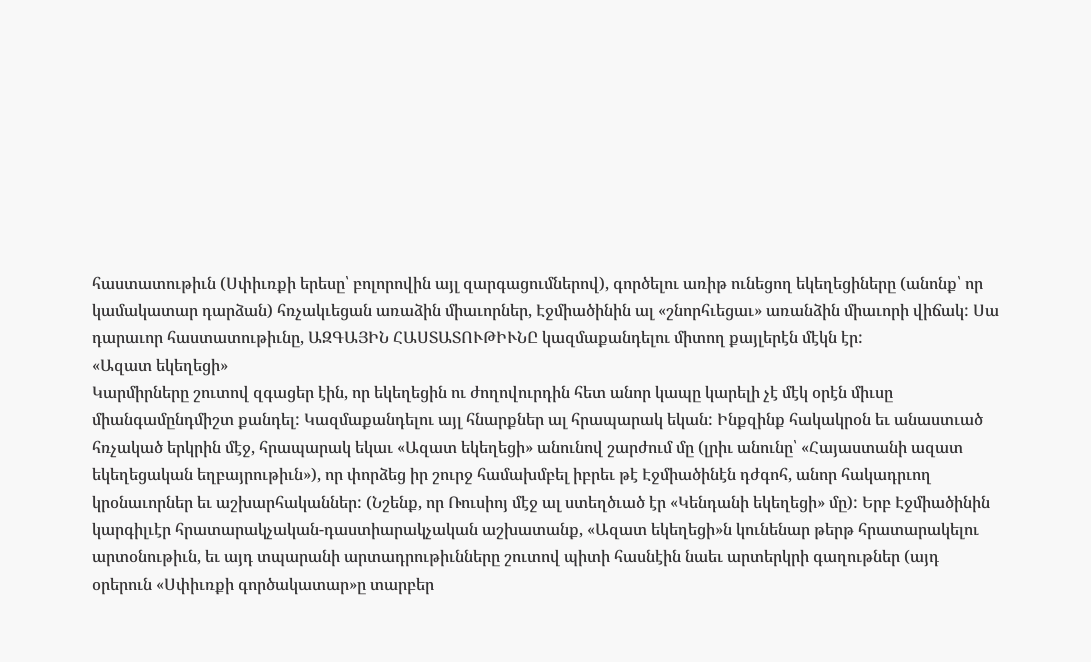հաստատութիւն (Սփիւռքի երեսը՝ բոլորովին այլ զարգացումներով), գործելու առիթ ունեցող եկեղեցիները (անոնք՝ որ կամակատար դարձան) հռչակւեցան առաձին միաւորներ, Էջմիածինին ալ «շնորհւեցաւ» առանձին միաւորի վիճակ: Սա դարաւոր հաստատութիւնը, ԱԶԳԱՅԻՆ ՀԱՍՏԱՏՈՒԹԻՒՆԸ կազմաքանդելու միտող քայլերէն մէկն էր:
«Ազատ եկեղեցի»
Կարմիրները շուտով զգացեր էին, որ եկեղեցին ու ժողովուրդին հետ անոր կապը կարելի չէ մէկ օրէն միւսը միանգամընդմիշտ քանդել: Կազմաքանդելու այլ հնարքներ ալ հրապարակ եկան: Ինքզինք հակակրօն եւ անաստւած հռչակած երկրին մէջ, հրապարակ եկաւ «Ազատ եկեղեցի» անունով շարժում մը (լրիւ անունը՝ «Հայաստանի ազատ եկեղեցական եղբայրութիւն»), որ փորձեց իր շուրջ համախմբել իբրեւ թէ Էջմիածինէն դժգոհ, անոր հակադրւող կրօնաւորներ եւ աշխարհականներ: (Նշենք, որ Ռուսիոյ մէջ ալ ստեղծւած էր «Կենդանի եկեղեցի» մը): Երբ Էջմիածինին կարգիլւէր հրատարակչական-դաստիարակչական աշխատանք, «Ազատ եկեղեցի»ն կունենար թերթ հրատարակելու արտօնութիւն, եւ այդ տպարանի արտադրութիւնները շուտով պիտի հասնէին նաեւ արտերկրի գաղութներ (այդ օրերուն «Սփիւռքի գործակատար»ը տարբեր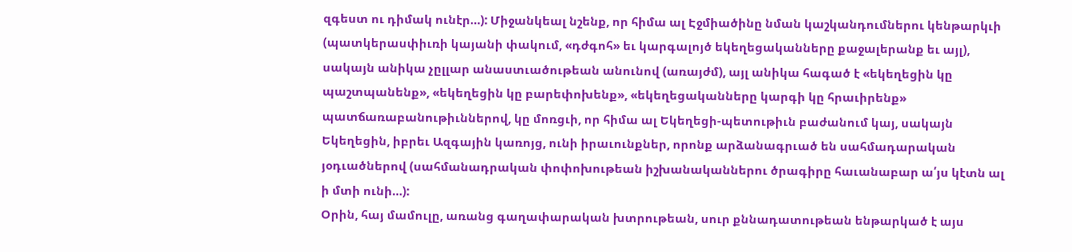զգեստ ու դիմակ ունէր…): Միջանկեալ նշենք, որ հիմա ալ Էջմիածինը նման կաշկանդումներու կենթարկւի (պատկերասփիւռի կայանի փակում, «դժգոհ» եւ կարգալոյծ եկեղեցականները քաջալերանք եւ այլ), սակայն անիկա չըլլար անաստւածութեան անունով (առայժմ), այլ անիկա հագած է «եկեղեցին կը պաշտպանենք», «եկեղեցին կը բարեփոխենք», «եկեղեցականները կարգի կը հրաւիրենք» պատճառաբանութիւններով, կը մոռցւի, որ հիմա ալ Եկեղեցի-պետութիւն բաժանում կայ, սակայն Եկեղեցին, իբրեւ Ազգային կառոյց, ունի իրաւունքներ, որոնք արձանագրւած են սահմադարական յօդւածներով (սահմանադրական փոփոխութեան իշխանականներու ծրագիրը հաւանաբար ա՛յս կէտն ալ ի մտի ունի…):
Օրին, հայ մամուլը, առանց գաղափարական խտրութեան, սուր քննադատութեան ենթարկած է այս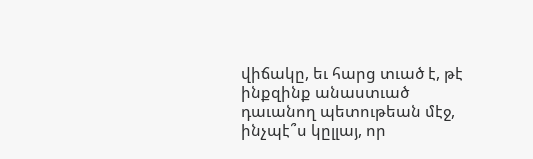վիճակը, եւ հարց տւած է, թէ ինքզինք անաստւած դաւանող պետութեան մէջ, ինչպէ՞ս կըլլայ, որ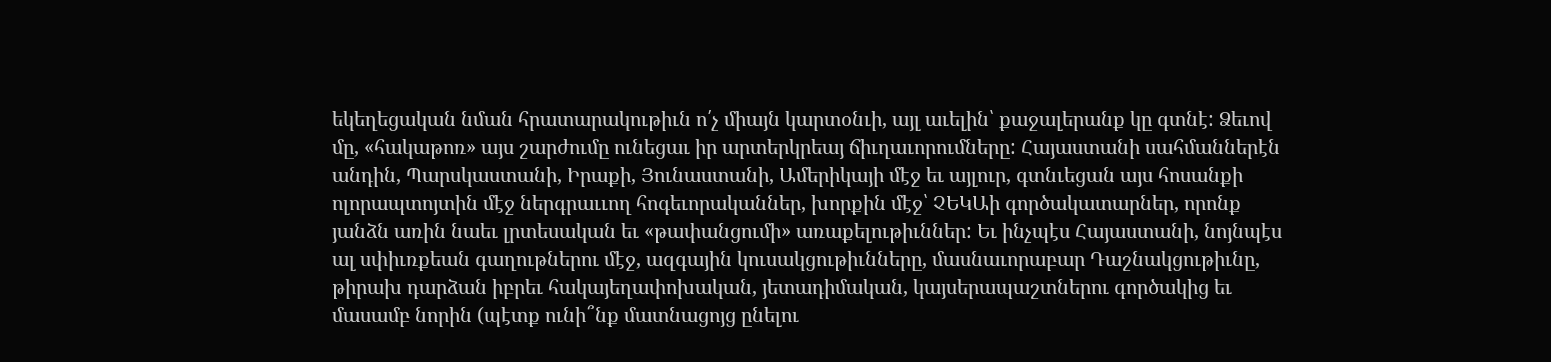եկեղեցական նման հրատարակութիւն ո՛չ միայն կարտօնւի, այլ աւելին՝ քաջալերանք կը գտնէ: Ձեւով մը, «հակաթոռ» այս շարժումը ունեցաւ իր արտերկրեայ ճիւղաւորումները: Հայաստանի սահմաններէն անդին, Պարսկաստանի, Իրաքի, Յունաստանի, Ամերիկայի մէջ եւ այլուր, գտնւեցան այս հոսանքի ոլորապտոյտին մէջ ներգրաււող հոգեւորականներ, խորքին մէջ՝ ՉԵԿԱի գործակատարներ, որոնք յանձն առին նաեւ լրտեսական եւ «թափանցումի» առաքելութիւններ: Եւ ինչպէս Հայաստանի, նոյնպէս ալ սփիւռքեան գաղութներու մէջ, ազգային կուսակցութիւնները, մասնաւորաբար Դաշնակցութիւնը, թիրախ դարձան իբրեւ հակայեղափոխական, յետադիմական, կայսերապաշտներու գործակից եւ մասամբ նորին (պէտք ունի՞նք մատնացոյց ընելու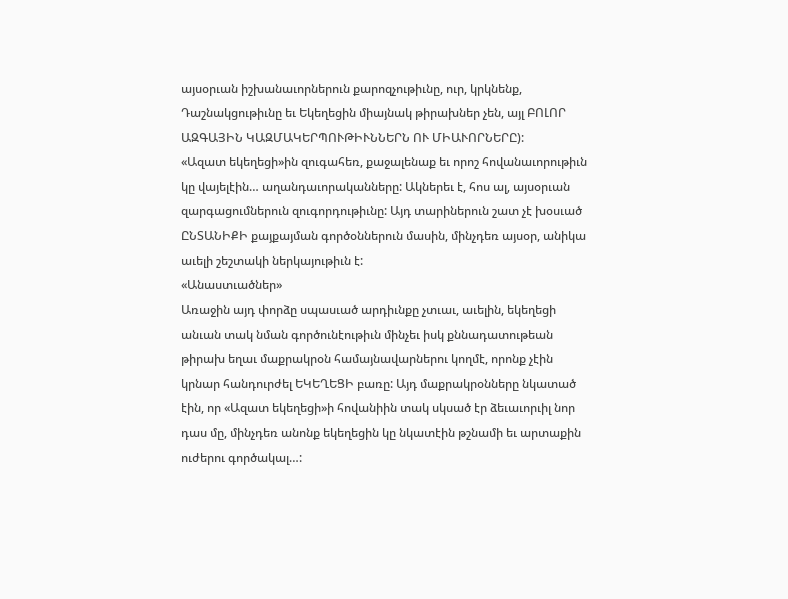այսօրւան իշխանաւորներուն քարոզչութիւնը, ուր, կրկնենք, Դաշնակցութիւնը եւ Եկեղեցին միայնակ թիրախներ չեն, այլ ԲՈԼՈՐ ԱԶԳԱՅԻՆ ԿԱԶՄԱԿԵՐՊՈՒԹԻՒՆՆԵՐՆ ՈՒ ՄԻԱՒՈՐՆԵՐԸ):
«Ազատ եկեղեցի»ին զուգահեռ, քաջալենաք եւ որոշ հովանաւորութիւն կը վայելէին… աղանդաւորականները: Ակներեւ է, հոս ալ, այսօրւան զարգացումներուն զուգորդութիւնը: Այդ տարիներուն շատ չէ խօսւած ԸՆՏԱՆԻՔԻ քայքայման գործօններուն մասին, մինչդեռ այսօր, անիկա աւելի շեշտակի ներկայութիւն է:
«Անաստւածներ»
Առաջին այդ փորձը սպասւած արդիւնքը չտւաւ, աւելին, եկեղեցի անւան տակ նման գործունէութիւն մինչեւ իսկ քննադատութեան թիրախ եղաւ մաքրակրօն համայնավարներու կողմէ, որոնք չէին կրնար հանդուրժել ԵԿԵՂԵՑԻ բառը: Այդ մաքրակրօնները նկատած էին, որ «Ազատ եկեղեցի»ի հովանիին տակ սկսած էր ձեւաւորւիլ նոր դաս մը, մինչդեռ անոնք եկեղեցին կը նկատէին թշնամի եւ արտաքին ուժերու գործակալ…: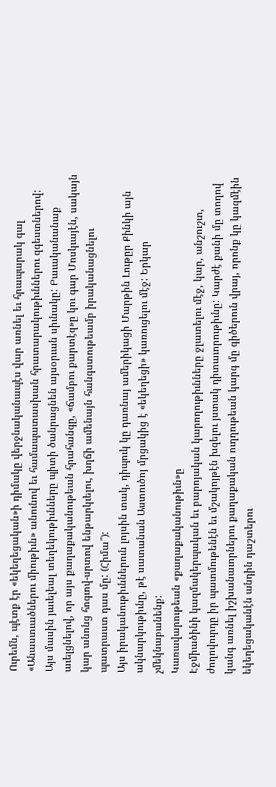Ուրեմն, պէտք էր «եկեղեցական»ի դիմակը վերջնականապէս վար առնել եւ հրապարակ գալ «Անաստւածներու միութիւն» անունով եւ համապատասխան հրատարակութիւններու զգեստներով: Այս մասին յաւելեալ տեղեկութիւնները պիտի ծանրացնեն այսօրւան սիւնակը: Բաւականանաք աւելցնելով, որ այս քաղաքականութեան հրահանգը, «ճամբու քարտէզ»ը կու գար Մոսկւայէն, սակայն կար անոնց հոգւով-սրտով ենթարկւելու, խղճի ամենայն հանգստութեամբ իրականացնելու պատրաստ դաս մը: (Հիմա՞):
Այս իրականութիւններուն լոյսին տակ, դիպուկ կը դառնայ ամերիկացի Մարթին Լութըր Քինկի այն ակնարկութիւնը, թէ սատանան Աստուծոյ մրցակից է «եկեղեցի» կառուցելու մէջ: Երկար չմեկնաբանենք:
Կառավարութեան «քաղաքականութիւն»ը
Էջմիածինի կազմակերպական եւ բարոյական կարողութիւնները ջլատելու մէջ, կար, անշուշտ, ժողովուրդը իր պատմութենէն եւ մշակոյթէն խզելու յստակ դիտաւորութիւնը: Կարժէ քանի մը տողով կանգ առնել իշխանաւորներու քաղաքական ուղղութեան կարգ մը գիծերուն վրայ, որոնք կը կազմէին եկեղեցականէն անդին դաշտերու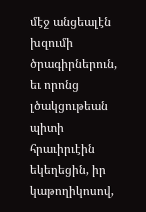մէջ անցեալէն խզումի ծրագիրներուն, եւ որոնց լծակցութեան պիտի հրաւիրւէին եկեղեցին, իր կաթողիկոսով,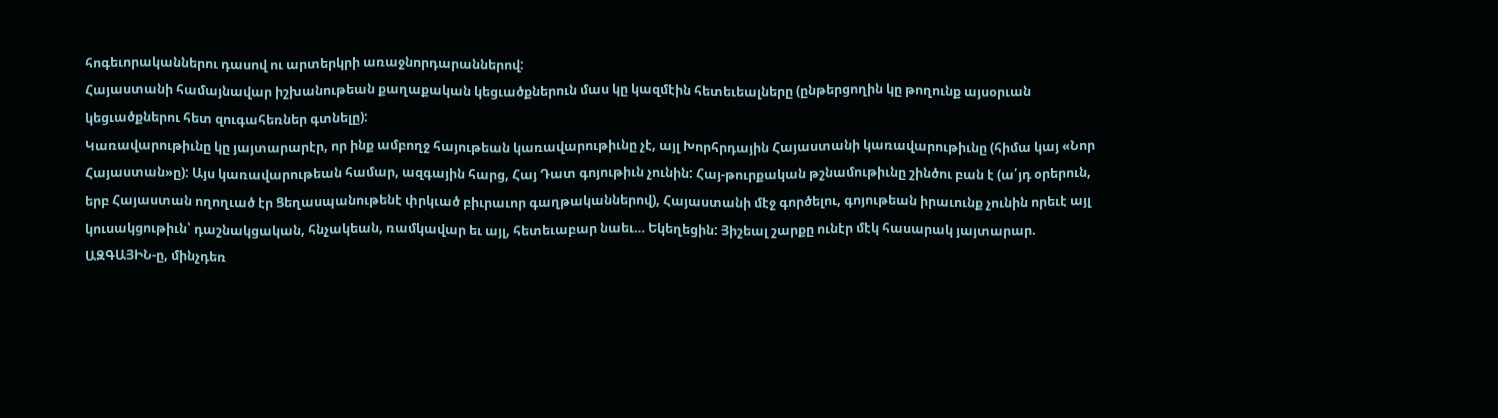հոգեւորականներու դասով ու արտերկրի առաջնորդարաններով:
Հայաստանի համայնավար իշխանութեան քաղաքական կեցւածքներուն մաս կը կազմէին հետեւեալները (ընթերցողին կը թողունք այսօրւան կեցւածքներու հետ զուգահեռներ գտնելը):
Կառավարութիւնը կը յայտարարէր, որ ինք ամբողջ հայութեան կառավարութիւնը չէ, այլ Խորհրդային Հայաստանի կառավարութիւնը (հիմա կայ «Նոր Հայաստան»ը): Այս կառավարութեան համար, ազգային հարց, Հայ Դատ գոյութիւն չունին: Հայ-թուրքական թշնամութիւնը շինծու բան է (ա՛յդ օրերուն, երբ Հայաստան ողողւած էր Ցեղասպանութենէ փրկւած բիւրաւոր գաղթականներով), Հայաստանի մէջ գործելու, գոյութեան իրաւունք չունին որեւէ այլ կուսակցութիւն՝ դաշնակցական, հնչակեան, ռամկավար եւ այլ, հետեւաբար նաեւ… Եկեղեցին: Յիշեալ շարքը ունէր մէկ հասարակ յայտարար. ԱԶԳԱՅԻՆ-ը, մինչդեռ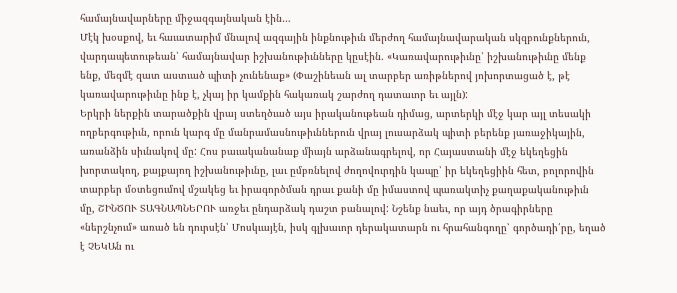համայնավարները միջազգայնական էին…
Մէկ խօսքով, եւ հաւատարիմ մնալով ազգային ինքնութիւն մերժող համայնավարական սկզբունքներուն, վարդապետութեան՝ համայնավար իշխանութիւնները կըսէին. «Կառավարութիւնը՝ իշխանութիւնը մենք ենք, մեզմէ զատ աստւած պիտի չունենաք» (Փաշինեան ալ տարբեր առիթներով յոխորտացած է, թէ կառավարութիւնը ինք է, չկայ իր կամքին հակառակ շարժող դատաւոր եւ այլն):
Երկրի ներքին տարածքին վրայ ստեղծւած այս իրականութեան դիմաց, արտերկի մէջ կար այլ տեսակի ողբերգութիւն, որուն կարգ մը մանրամասնութիւններուն վրայ լուսարձակ պիտի բերենք յառաջիկային, առանձին սիւնակով մը: Հոս բաւականանաք միայն արձանագրելով, որ Հայաստանի մէջ եկեղեցին խորտակող, քայքայող իշխանութիւնը, լաւ ըմբռնելով ժողովուրդին կապը՝ իր եկեղեցիին հետ, բոլորովին տարբեր մօտեցումով մշակեց եւ իրագործման դրաւ քանի մը իմաստով պառակտիչ քաղաքականութիւն մը, ՇԻՆԾՈՒ ՏԱԳՆԱՊՆԵՐՈՒ առջեւ ընդարձակ դաշտ բանալով: Նշենք նաեւ, որ այդ ծրագիրները «ներշնչում» առած են դուրսէն՝ Մոսկւայէն, իսկ գլխաւոր դերակատարն ու հրահանգողը՝ գործադի՛րը, եղած է ՉԵԿԱն ու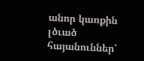անոր կառքին լծւած հայանուններ՝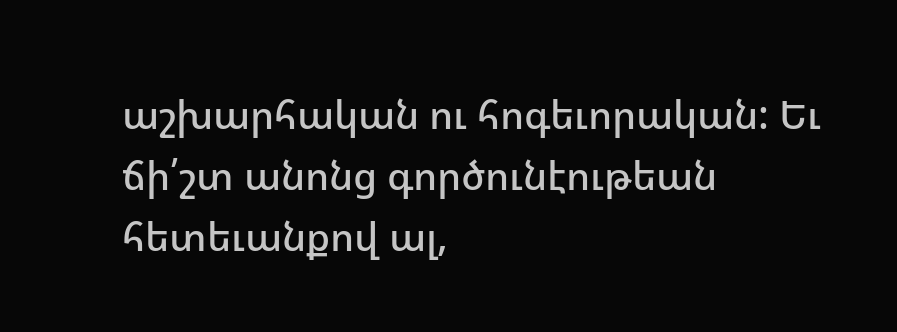աշխարհական ու հոգեւորական: Եւ ճի՛շտ անոնց գործունէութեան հետեւանքով ալ,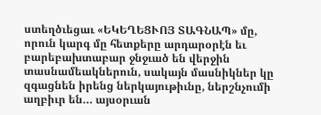ստեղծւեցաւ «ԵԿԵՂԵՑՒՈՅ ՏԱԳՆԱՊ» մը, որուն կարգ մը հետքերը արդարօրէն եւ բարեբախտաբար ջնջւած են վերջին տասնամեակներուն, սակայն մասնիկներ կը զգացնեն իրենց ներկայութիւնը, ներշնչումի աղբիւր են… այսօրւան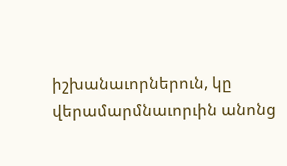իշխանաւորներուն, կը վերամարմնաւորւին անոնց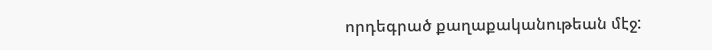որդեգրած քաղաքականութեան մէջ: